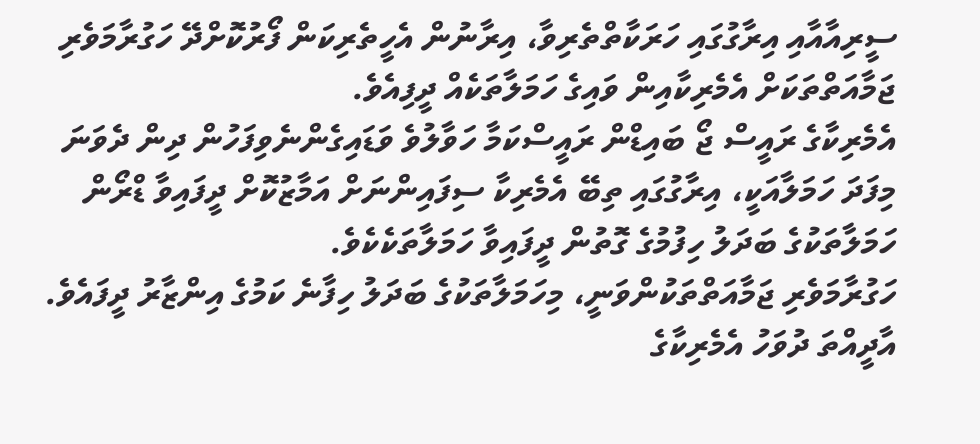ސީރިއާއާއި އިރާގުގައި ހަރަކާތްތެރިވާ، އިރާނުން އެހީތެރިކަން ފޯރުކޮށްދޭ ހަގުރާމަވެރި ޖަމާއަތްތަކަށް އެމެރިކާއިން ވައިގެ ހަމަލާތަކެއް ދީފިއެވެ.
އެމެރިކާގެ ރައީސް ޖޯ ބައިޑްން ރައީސްކަމާ ހަވާލުވެ ވަޑައިގެންނެވިފަހުން ދިން ދެވަނަ މިފަދަ ހަމަލާއަކީ، އިރާގުގައި ތިބޭ އެމެރިކާ ސިފައިންނަށް އަމާޒުކޮށް ދީފައިވާ ޑްރޯން ހަމަލާތަކުގެ ބަދަލު ހިފުމުގެ ގޮތުން ދީފައިވާ ހަމަލާތަކެކެވެ.
ހަގުރާމަވެރި ޖަމާއަތްތަކުންވަނީ، މިހަމަލާތަކުގެ ބަދަލު ހިފާނެ ކަމުގެ އިންޒާރު ދީފައެވެ.
އާދީއްތަ ދުވަހު އެމެރިކާގެ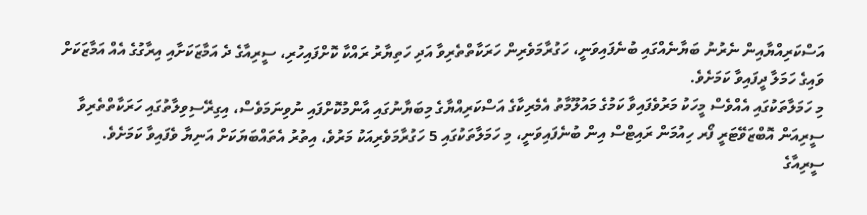އަސްކަރިއްޔާއިން ނެރުނު ބަޔާނެއްގައި ބުނެފައިވަނީ، ހަގުރާމަވެރިން ހަރަކާތްތެރިވާ އަދި ހަތިޔާރު ރައްކާ ކޮށްފައިހުރި، ސީރިއާގެ ދެ އަމާޒަކަށާއި އިރާގުގެ އެއް އަމާޒަކަށް ވައިގެ ހަމަލާ ދީފައިވާ ކަމަށެވެ.
މި ހަމަލާތަކުގައި އެއްވެސް މީހަކު މަރުވެފައިވާ ކަމުގެ މައުލޫމާތު އެމެރިކާގެ އަސްކަރިއްޔާގެ މިބަޔާނުގައި އާންމުކޮށްފައި ނުވިނަމަވެސް، އިގިރޭސިވިލާތުގައި ހަރަކާތްތެރިވާ ސީރިއަން އޮބްޒަވޭޓަރީ ފޯރ ހިއުމަން ރައިޓްސް އިން ބުނެފައިވަނީ، މި ހަމަލާތަކުގައި 5 ހަގުރާމަވެރިއަކު މަރުވެ، އިތުރު އެތައްބަޔަކަށް އަނިޔާ ވެފައިވާ ކަމަށެވެ.
ސީރިއާގެ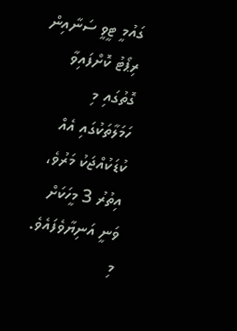ގައުމީ ޓީވީ ސަނާއިން ރިޕޯޓު ކޮށްފައިވާ ގޮތުގައި މި ހަމަލާތަކުގައި އެއް ކުޑަކުއްޖަކު މަރުވެ، އިތުރު 3 މީހަކަށް ވަނީ އަނިޔާވެފައެވެ.
މި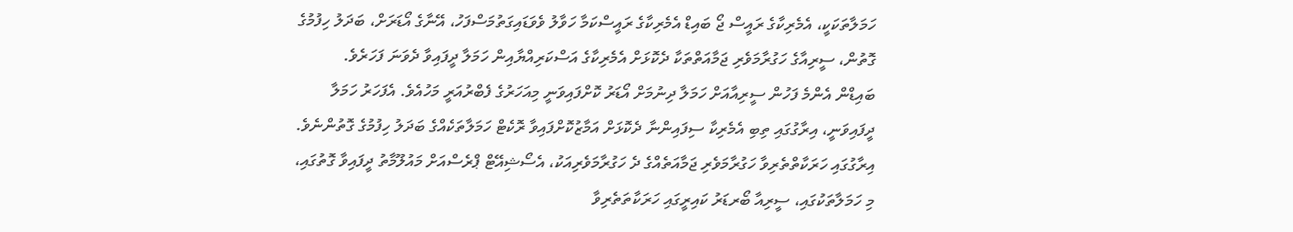ހަމަލާތަކަކީ، އެމެރިކާގެ ރައީސް ޖޯ ބައިޑް އެމެރިކާގެ ރައީސްކަމާ ހަވާލު ވެވަޑައިގަތުމަސްފަހު، އޭނާގެ އޯޑަރަށް، ބަދަލު ހިފުމުގެ ގޮތުން، ސީރިއާގެ ހަގުރާމަވެރި ޖަމާއަތްތަކާ ދެކޮޅަށް އެމެރިކާގެ އަސްކަރިއްޔާއިން ހަމަލާ ދީފައިވާ ދެވަނަ ފަހަރެވެ.
ބައިޑްން އެންމެ ފަހުން ސީރިއާއަށް ހަމަލާ ދިނުމަށް އޯޑަރު ކޮށްފައިވަނީ މިއަހަރުގެ ފެބްރުއަރީ މަހުއެވެ. އެފަހަރު ހަމަލާ ދީފައިވަނީ، އިރާގުގައި ތިބި އެމެރިކާ ސިފައިންނާ ދެކޮޅަށް އަމާޒުކޮށްފައިވާ ރޮކެޓް ހަމަލާތަކެއްގެ ބަދަލު ހިފުމުގެ ގޮތުންނެވެ.
އިރާގުގައި ހަރަކާތްތެރިވާ ހަގުރާމަވެރި ޖަމާއަތެއްގެ ދެ ހަގުރާމަވެރިއަކު، އެސޯޝިއޭޓް ޕްރެސްއަށް މައުލޫމާތު ދީފައިވާ ގޮތުގައި، މި ހަމަލާތަކުގައި، ސީރިއާ ބޯރޑަރު ކައިރީގައި ހަރަކާތަތެރިވާ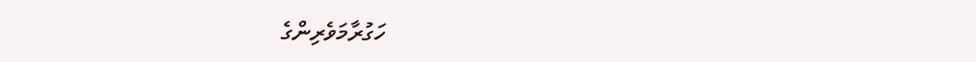ހަގުރާމަވެރިންގެ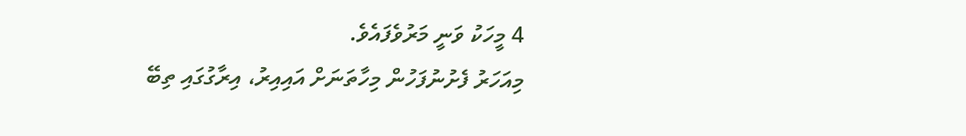4 މީހަކު ވަނީ މަރުވެފައެވެ.
މިއަހަރު ފެށުނުފަހުން މިހާތަނަށް އައިއިރު، އިރާގުގައި ތިބޭ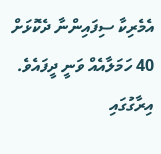އެމެރިކާ ސިފައިންނާ ދެކޮޅަށް 40 ހަމަލާއެއް ވަނީ ދީފައެވެ. އިރާގުގައި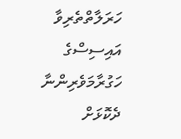ހަރަލާތްތެރިވާ އައިސިސްގެ ހަގުރާމަވެރިންނާ ދެކޮޅަށް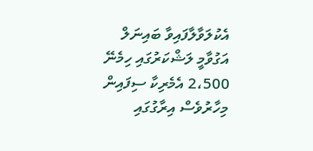އެކުލަވާލާފައިވާ ބައިނަލް އަގުވާމީ ލަޝްކަރުގައި ހިމެނޭ 2،500 އެމެރިކާ ސިފައިން މިހާރުވެސް އިރާގުގައި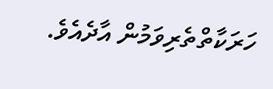ހަރަކާތްތެރިވަމުން އާދެއެވެ.